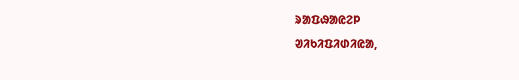ᱨᱟᱯᱷᱟᱭᱮᱞ
ᱣᱤᱠᱤᱯᱤᱰᱤᱭᱟ,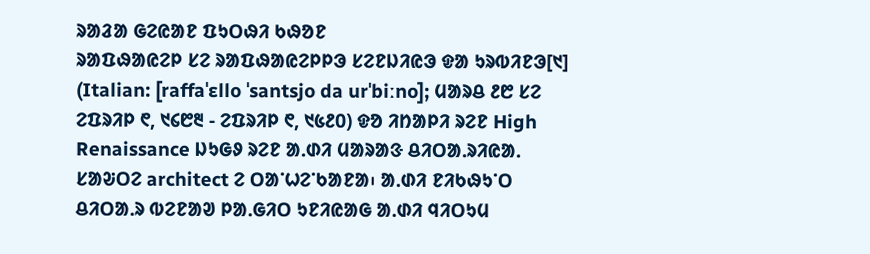ᱨᱟᱲᱟ ᱜᱮᱭᱟᱱ ᱯᱩᱛᱷᱤ ᱠᱷᱚᱱ
ᱨᱟᱯᱷᱟᱭᱮᱞ ᱥᱮ ᱨᱟᱯᱷᱟᱭᱮᱞᱞᱳ ᱥᱮᱱᱡᱤᱭᱳ ᱫᱟ ᱩᱨᱵᱤᱱᱳ[᱑] (Italian: [raffaˈɛllo ˈsantsjo da urˈbiːno]; ᱢᱟᱨᱪ ᱒᱘ ᱥᱮ ᱮᱯᱨᱤᱞ ᱖, ᱑᱔᱘᱓ - ᱮᱯᱨᱤᱞ ᱖, ᱑᱕᱒᱐) ᱫᱚ ᱤᱴᱟᱞᱤ ᱨᱮᱱ High Renaissance ᱡᱩᱜᱽ ᱨᱮᱱ ᱟᱹᱰᱤ ᱢᱟᱨᱟᱝ ᱪᱤᱛᱟᱹᱨᱤᱭᱟᱹ ᱥᱟᱶᱛᱮ architect ᱮ ᱛᱟᱸᱦᱮᱸᱠᱟᱱᱟ᱾ ᱟᱹᱰᱤ ᱱᱤᱠᱷᱩᱸᱛ ᱪᱤᱛᱟᱹᱨ ᱵᱮᱱᱟᱣ ᱞᱟᱹᱜᱤᱛ ᱩᱱᱤᱭᱟᱜ ᱟᱹᱰᱤ ᱧᱤᱛᱩᱢ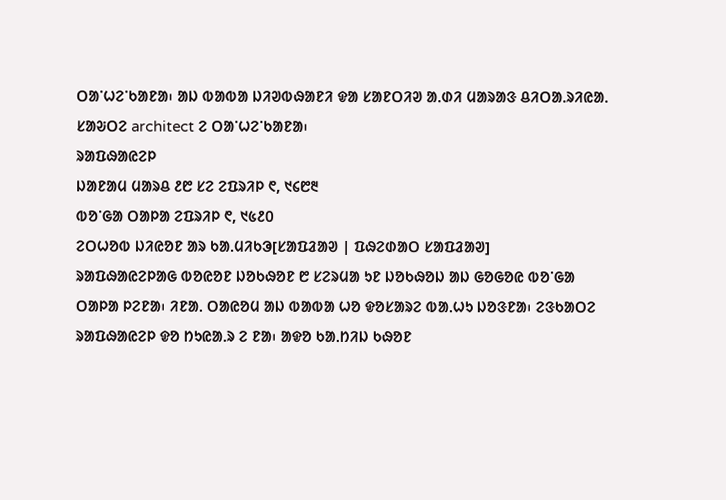ᱛᱟᱸᱦᱮᱸᱠᱟᱱᱟ᱾ ᱟᱡ ᱵᱟᱵᱟ ᱡᱤᱣᱵᱷᱟᱱᱤ ᱫᱟ ᱥᱟᱱᱛᱤᱣ ᱟᱹᱰᱤ ᱢᱟᱨᱟᱝ ᱪᱤᱛᱟᱹᱨᱤᱭᱟᱹ ᱥᱟᱶᱛᱮ architect ᱮ ᱛᱟᱸᱦᱮᱸᱠᱟᱱᱟ᱾
ᱨᱟᱯᱷᱟᱭᱮᱞ
ᱡᱟᱱᱟᱢ ᱢᱟᱨᱪ ᱒᱘ ᱥᱮ ᱮᱯᱨᱤᱞ ᱖, ᱑᱔᱘᱓
ᱵᱚᱸᱜᱟ ᱛᱟᱞᱟ ᱮᱯᱨᱤᱞ ᱖, ᱑᱕᱒᱐
ᱮᱛᱦᱚᱵ ᱡᱤᱭᱚᱱ ᱟᱨ ᱠᱟᱹᱢᱤᱠᱳ[ᱥᱟᱯᱲᱟᱣ | ᱯᱷᱮᱰᱟᱛ ᱥᱟᱯᱲᱟᱣ]
ᱨᱟᱯᱷᱟᱭᱮᱞᱟᱜ ᱵᱚᱭᱚᱱ ᱡᱚᱠᱷᱚᱱ ᱘ ᱥᱮᱨᱢᱟ ᱩᱱ ᱡᱚᱠᱷᱚᱡ ᱟᱡ ᱜᱚᱜᱚᱭ ᱵᱚᱸᱜᱟ ᱛᱟᱞᱟ ᱞᱮᱱᱟ᱾ ᱤᱱᱟᱹ ᱛᱟᱭᱚᱢ ᱟᱡ ᱵᱟᱵᱟ ᱦᱚ ᱫᱚᱥᱟᱨᱮ ᱵᱟᱹᱦᱩ ᱡᱚᱝᱱᱟ᱾ ᱮᱝᱠᱟᱛᱮ ᱨᱟᱯᱷᱟᱭᱮᱞ ᱫᱚ ᱴᱩᱭᱟᱹᱨ ᱮ ᱱᱟ᱾ ᱟᱫᱚ ᱠᱟᱹᱴᱤᱡ ᱠᱷᱚᱱ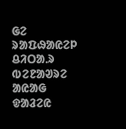ᱜᱮ ᱨᱟᱯᱷᱟᱭᱮᱞ ᱪᱤᱛᱟᱹᱨ ᱵᱮᱱᱟᱣᱨᱮ ᱟᱭᱟᱜ ᱫᱟᱲᱮᱭ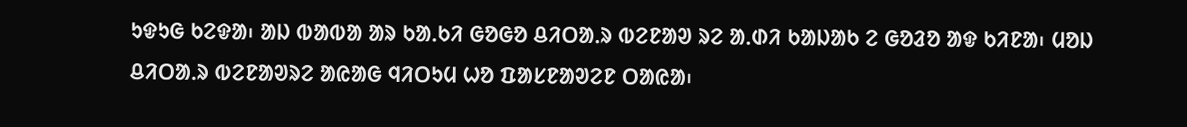ᱩᱫᱩᱜ ᱠᱮᱫᱟ᱾ ᱟᱡ ᱵᱟᱵᱟ ᱟᱨ ᱠᱟᱹᱠᱤ ᱜᱚᱜᱚ ᱪᱤᱛᱟᱹᱨ ᱵᱮᱱᱟᱣ ᱨᱮ ᱟᱹᱰᱤ ᱠᱟᱡᱟᱠ ᱮ ᱜᱚᱲᱚ ᱟᱫ ᱠᱤᱱᱟ᱾ ᱢᱚᱡ ᱪᱤᱛᱟᱹᱨ ᱵᱮᱱᱟᱣᱨᱮ ᱟᱭᱟᱜ ᱧᱤᱛᱩᱢ ᱦᱚ ᱯᱟᱥᱱᱟᱣᱮᱱ ᱛᱟᱭᱟ᱾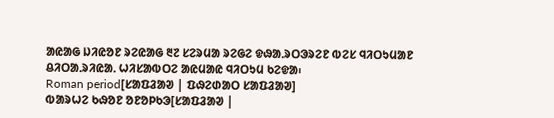ᱟᱭᱟᱜ ᱡᱤᱭᱚᱱ ᱨᱮᱭᱟᱜ ᱓᱗ ᱥᱮᱨᱢᱟ ᱨᱮᱜᱮ ᱫᱷᱟᱹᱨᱛᱳᱨᱮᱱ ᱵᱮᱥ ᱧᱤᱛᱩᱢᱟᱱ ᱪᱤᱛᱟᱹᱨᱤᱭᱟᱹ ᱦᱤᱥᱟᱵᱛᱮ ᱟᱭᱢᱟᱭ ᱧᱤᱛᱩᱢ ᱠᱮᱫᱟ᱾
Roman period[ᱥᱟᱯᱲᱟᱣ | ᱯᱷᱮᱰᱟᱛ ᱥᱟᱯᱲᱟᱣ]
ᱵᱟᱨᱦᱮ ᱠᱷᱚᱱ ᱚᱱᱚᱞᱠᱳ[ᱥᱟᱯᱲᱟᱣ |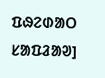ᱯᱷᱮᱰᱟᱛ ᱥᱟᱯᱲᱟᱣ]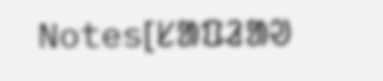Notes[ᱥᱟᱯᱲᱟᱣ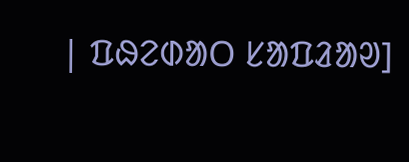| ᱯᱷᱮᱰᱟᱛ ᱥᱟᱯᱲᱟᱣ]